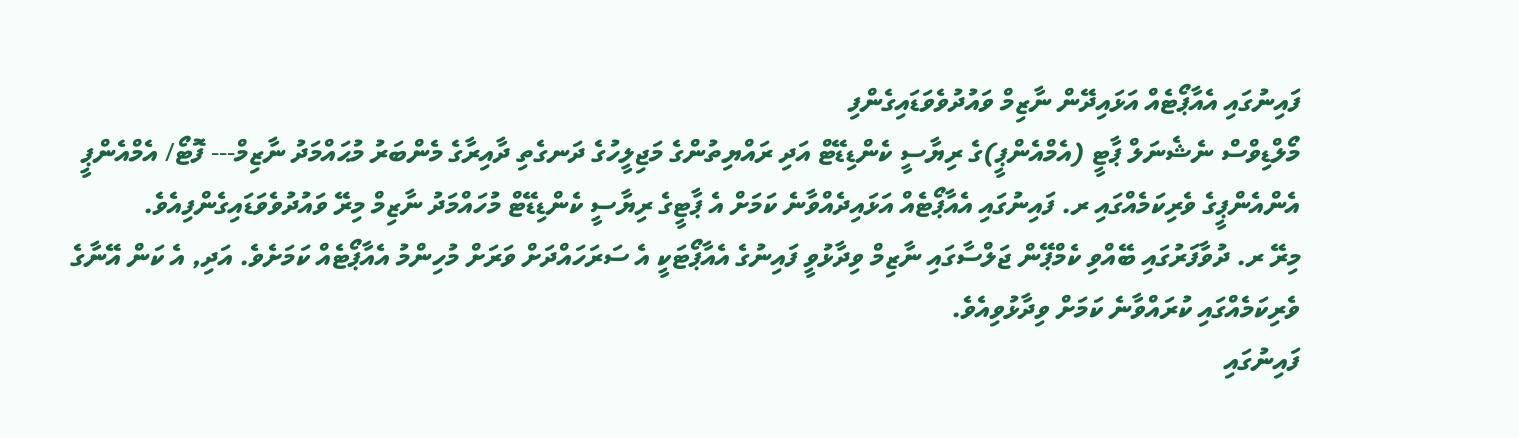ފައިނުގައި އެއާޕޯޓެއް އަޅައިދޭން ނާޒިމް ވައުދުވެވަޑައިގެންފި
މޯލްޑިވްސް ނެޝެނަލް ޕާޓީ (އެމްއެންޕީ)ގެ ރިޔާސީ ކެންޑިޑޭޓް އަދި ރައްޔިތުންގެ މަޖިލީހުގެ ދަނގެތި ދާއިރާގެ މެންބަރު މުޙައްމަދު ނާޒިމް--- ފޮޓޯ/ އެމްއެންޕީ
އެންއެންޕީގެ ވެރިކަމެއްގައި ރ. ފައިނުގައި އެއާޕޯޓެއް އަޅައިދެއްވާނެ ކަމަށް އެ ޕާޓީގެ ރިޔާސީ ކެންޑިޑޭޓް މުހައްމަދު ނާޒިމް މިރޭ ވައުދުވެވަޑައިގެންފިއެވެ.
މިރޭ ރ. ދުވާފަރުގައި ބޭއްވި ކެމްޕޭން ޖަލްސާގައި ނާޒިމް ވިދާޅުވީ ފައިނުގެ އެއާޕޯޓަކީ އެ ސަރަހައްދަށް ވަރަށް މުހިންމު އެއާޕޯޓެއް ކަމަށެވެ. އަދި, އެ ކަން އޭނާގެ ވެރިކަމެއްގައި ކުރައްވާނެ ކަމަށް ވިދާޅުވިއެވެ.
ފައިނުގައި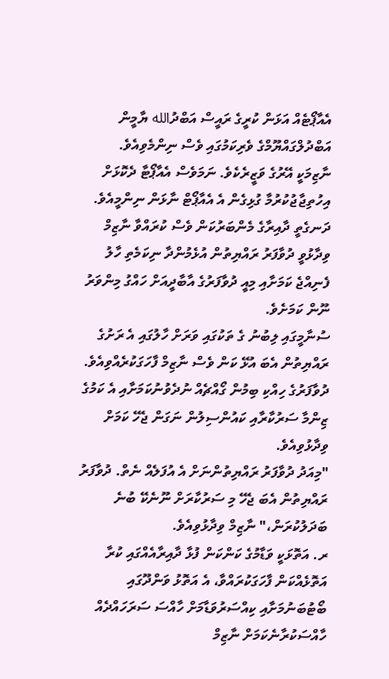އެއާޕޯޓެއް އަޅަން ކުރީގެ ރައީސް އަބްދުالله ޔާމީން އަބްދުލްގައްޔޫމްގެ ވެރިކަމުގައި ވެސް ނިންމެވިއެވެ. ނާޒިމަކީ އޭރުގެ ވަޒީރެކެވެ. ނަމަވެސް އެއާޕޯޓާ ދެކޮޅަށް އިހުތިޖާޖުކުރުމާ ގުޅިގެން އެ އެއާޕޯޓް ނާޅަން ނިންމީއެވެ.
ދަނގެތީ ދާއިރާގެ މެންބަރުކަން ވެސް ކުރައްވާ ނާޒިމް ވިދާޅުވީ ދުވާފަރު ރައްޔިތުން އުޅެމުންދާ ނިކަމެތި ހާލު ފެނިއްޖެ ކަމަށާއި މިއީ ދުވާފަރުގެ އާބާދީއަށް ހައްގު މިންވަރު ނޫން ކަމަށެވެ.
ސުނާމީގައި ލިބުނު ގެ ތަކުގައި ވަރަށް ހާލުގައި އެ ރަށުގެ ރައްޔިތުން އެބަ އުޅޭ ކަން ވެސް ނާޒިމް ފާހަގަކުރެއްވިއެވެ. ދުވާފަރުގެ ހިއްކި ބިމުން ގޯއްޗެއް ނުދެވުނުކަމަށާއި އެ ކަމުގެ ޒިންމާ ސަރުކާރާއި ކައުންސިލުން ނަގަން ޖެހޭ ކަމަށް ވިދާޅުވިއެވެ.
"މިއަދު ދުވާފަރު ރައްޔިތުންނަށް އެ އުފަލެއް ނެތް. ދުވާފަރު ރައްޔިތުން އެބަ ޖެހޭ މި ސަރުކާރަށް ނޫނެކޭ ބުނެ ބަދަލުކުރަން،" ނާޒިމް ވިދާޅުވިއެވެ.
ރ. އަތޮޅަކީ ވަޑާމުގެ ކަންކަން ފުޅާ ދާއިރާއެއްގައި ކުރާ އަތޮޅެއްކަން ފާހަގަކުރައްވާ، އެ އަތޮޅު ވަންދޫގައި ބޯޓުބަނުމަށާއި ކިއްސަރުވަޑާމަށް ހާއްސަ ސަރަހައްދެއް ހާއްސަކުރާނެކަމަށް ނާޒިމް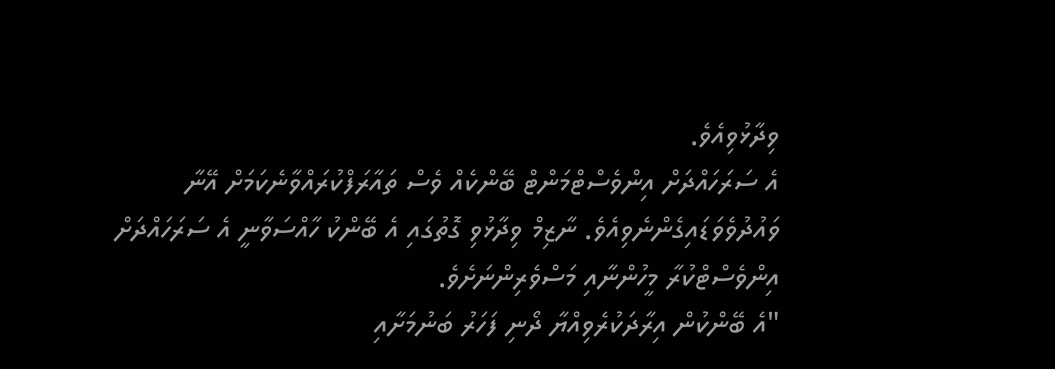ވިދާޅުވިއެވެ.
އެ ސަރަހައްދަށް އިންވެސްޓްމަންޓް ބޭންކެއް ވެސް ތައާރަފްކުރައްވާނެކަމަށް އޭނާ ވައުދުވެވަޑައިގެންނެވިއެވެ. ނާޒިމް ވިދާޅުވި ގޮތުގައި އެ ބޭންކު ހާއްސަވާނީ އެ ސަރަހައްދަށް އިންވެސްޓްކުރާ މީހުންނާއި މަސްވެރިންނަށެވެ.
"އެ ބޭންކުން އިރާދަކުރެވިއްޔާ ދޯނި ފަހަރު ބަނުމަށާއި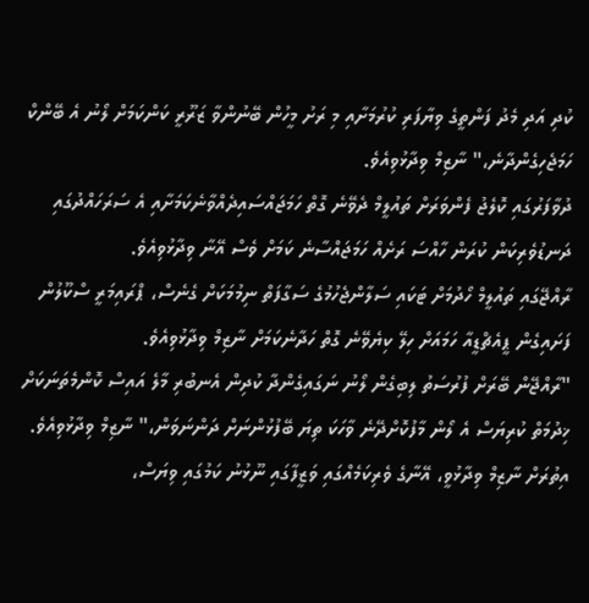ކުދި އަދި މެދު ފަންތީގެ ވިޔާފަރި ކުރުމަށާއި މި ރަށު މީހުން ބޭނުންވާ ޒަރޫރީ ކަންކަމަށް ލޯނު އެ ބޭންކް ހަމަޖެހިގެންދާނެ،" ނާޒިމް ވިދާޅުވިއެވެ.
ދުވާފަރުގައި ކޮލެޖު ފެންވަރަށް ތައުލީމް ދެވޭނެ ގޮތް ހަމަޖައްސައިދެއްވާނެކަމަށާއި އެ ސަރަހައްދުގައި ދަނޑުވެރިކަން ކުރަން ހާއްސަ ރަށެއް ހަމަޖައްސާނެ ކަމަށް ވެސް އޭނާ ވިދާޅުވިއެވެ.
ރާއްޖޭގައި ތައުލީމް ހޯދުމަށް ޓަކައި ސަލާންޖެހުމުގެ ސަގާފަތް ނިމުމަކަށް ގެނެސް، ޕްރައިމަރީ ސްކޫލުން ފަށައިގެން ޕީއެޗްޑީއާ ހަމައަށް ހިލޭ ކިޔެވޭނެ ގޮތް ހަދާނެކަމަށް ނާޒިމް ވިދާޅުވިއެވެ.
"ރާއްޖޭން ބޭރަށް ފުރުސަތު ލިބިގެން ލޯނު ނަގައިގެންދާ ކުދިން އެނބުރި މާލެ އައިސް ކޮންމެތަނަކަށް ޚިދުމަތް ކުރިޔަސް އެ ލޯން މާފުކޮށްދޭނެ ވާހަކަ ތިޔަ ބޭފުޅުންނަށް ދަންނަވަން،" ނާޒިމް ވިދާޅުވިއެވެ.
އިތުރަށް ނާޒިމް ވިދާޅުވީ، އޭނާގެ ވެރިކަމެއްގައި ވަޒީފާގައި ނޫޅުނު ކަމުގައި ވިޔަސް،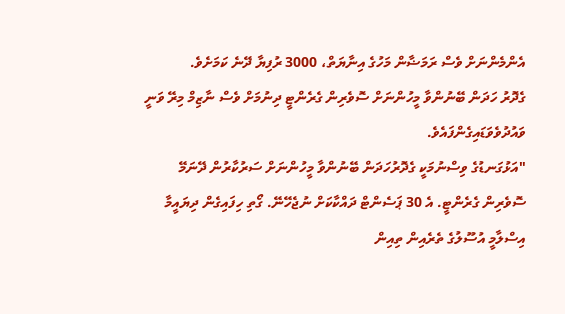އެންމެންނަށް ވެސް ރަމަޟާން މަހުގެ އިނާޔަތް، 3000 ރުފިޔާ ދޭނެ ކަމަށެވެ.
ގެދޮރު ހަދަން ބޭނުންވާ މީހުންނަށް ސޮވެރިން ގެރެންޓީ ދިނުމަށް ވެސް ނާޒިމް މިރޭ ވަނީ ވައުދުވެވަޑައިގެންފައެވެ.
"އަޅުގަނޑުގެ ވިސްނުމަކީ ގެދޮރުހަދަން ބޭނުންވާ މީހުންނަށް ސަރުކާރުން ދޭނަމޭ ސޮވެރިން ގެރެންޓީ. އެ 30 ޕަސެންޓް ދައްކާކަށް ނުޖެހޭނޭ. ގޯތި ހިފައިގެން ދިޔައީމާ އިސްލާމީ އުސޫލުގެ ތެރެއިން ތިއިން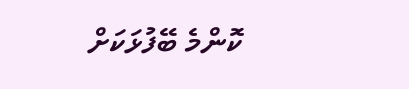ކޮންމެ ބޭފުޅަކަށް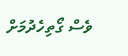ވެސް ގޯތިހެދުމަށް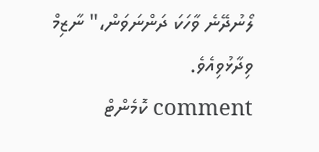ލޯނުދޭނެ ވާހަކަ ދަންނަވަން،" ނާޒިމް ވިދާޅުވިއެވެ.
comment ކޮމެންޓް